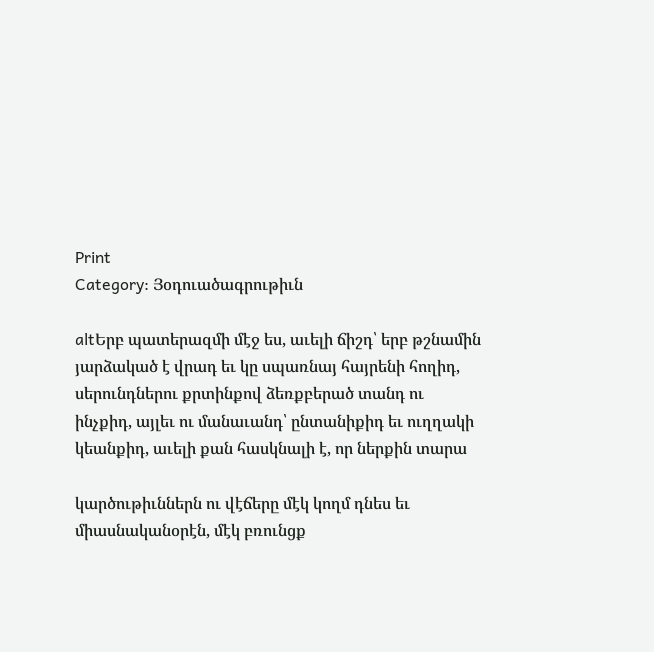Print
Category: Յօդուածագրութիւն

altԵրբ պատերազմի մէջ ես, աւելի ճիշդ՝ երբ թշնամին յարձակած է վրադ եւ կը սպառնայ հայրենի հողիդ, սերունդներու քրտինքով ձեռքբերած տանդ ու ինչքիդ, այլեւ ու մանաւանդ՝ ընտանիքիդ եւ ուղղակի կեանքիդ, աւելի քան հասկնալի է, որ ներքին տարա

կարծութիւններն ու վէճերը մէկ կողմ դնես եւ միասնականօրէն, մէկ բռունցք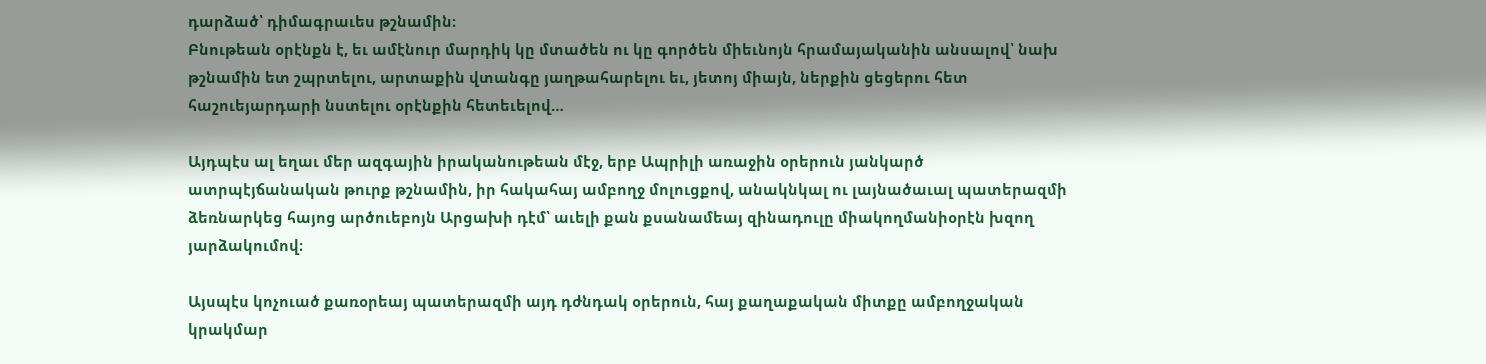դարձած՝ դիմագրաւես թշնամին։
Բնութեան օրէնքն է, եւ ամէնուր մարդիկ կը մտածեն ու կը գործեն միեւնոյն հրամայականին անսալով՝ նախ թշնամին ետ շպրտելու, արտաքին վտանգը յաղթահարելու եւ, յետոյ միայն, ներքին ցեցերու հետ հաշուեյարդարի նստելու օրէնքին հետեւելով…

Այդպէս ալ եղաւ մեր ազգային իրականութեան մէջ, երբ Ապրիլի առաջին օրերուն յանկարծ ատրպէյճանական թուրք թշնամին, իր հակահայ ամբողջ մոլուցքով, անակնկալ ու լայնածաւալ պատերազմի ձեռնարկեց հայոց արծուեբոյն Արցախի դէմ՝ աւելի քան քսանամեայ զինադուլը միակողմանիօրէն խզող յարձակումով։

Այսպէս կոչուած քառօրեայ պատերազմի այդ դժնդակ օրերուն, հայ քաղաքական միտքը ամբողջական կրակմար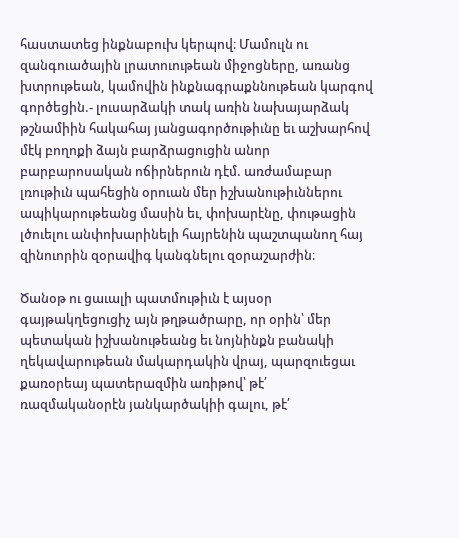հաստատեց ինքնաբուխ կերպով։ Մամուլն ու զանգուածային լրատուութեան միջոցները, առանց խտրութեան, կամովին ինքնագրաքննութեան կարգով գործեցին.- լուսարձակի տակ առին նախայարձակ թշնամիին հակահայ յանցագործութիւնը եւ աշխարհով մէկ բողոքի ձայն բարձրացուցին անոր բարբարոսական ոճիրներուն դէմ. առժամաբար լռութիւն պահեցին օրուան մեր իշխանութիւններու ապիկարութեանց մասին եւ, փոխարէնը, փութացին լծուելու անփոխարինելի հայրենին պաշտպանող հայ զինուորին զօրավիգ կանգնելու զօրաշարժին։

Ծանօթ ու ցաւալի պատմութիւն է այսօր գայթակղեցուցիչ այն թղթածրարը, որ օրին՝ մեր պետական իշխանութեանց եւ նոյնինքն բանակի ղեկավարութեան մակարդակին վրայ, պարզուեցաւ քառօրեայ պատերազմին առիթով՝ թէ՛ ռազմականօրէն յանկարծակիի գալու, թէ՛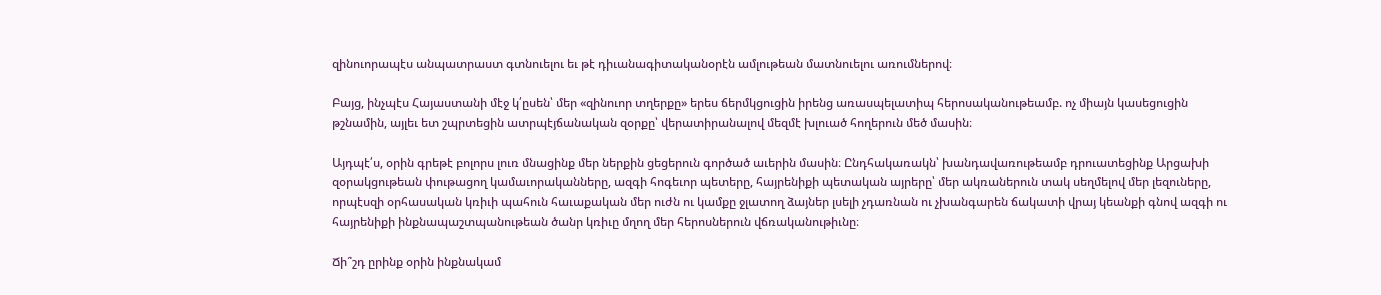զինուորապէս անպատրաստ գտնուելու եւ թէ դիւանագիտականօրէն ամլութեան մատնուելու առումներով։

Բայց, ինչպէս Հայաստանի մէջ կ՛ըսեն՝ մեր «զինուոր տղերքը» երես ճերմկցուցին իրենց առասպելատիպ հերոսականութեամբ. ոչ միայն կասեցուցին թշնամին, այլեւ ետ շպրտեցին ատրպէյճանական զօրքը՝ վերատիրանալով մեզմէ խլուած հողերուն մեծ մասին։

Այդպէ՛ս, օրին գրեթէ բոլորս լուռ մնացինք մեր ներքին ցեցերուն գործած աւերին մասին։ Ընդհակառակն՝ խանդավառութեամբ դրուատեցինք Արցախի զօրակցութեան փութացող կամաւորականները, ազգի հոգեւոր պետերը, հայրենիքի պետական այրերը՝ մեր ակռաներուն տակ սեղմելով մեր լեզուները, որպէսզի օրհասական կռիւի պահուն հաւաքական մեր ուժն ու կամքը ջլատող ձայներ լսելի չդառնան ու չխանգարեն ճակատի վրայ կեանքի գնով ազգի ու հայրենիքի ինքնապաշտպանութեան ծանր կռիւը մղող մեր հերոսներուն վճռականութիւնը։

Ճի՞շդ ըրինք օրին ինքնակամ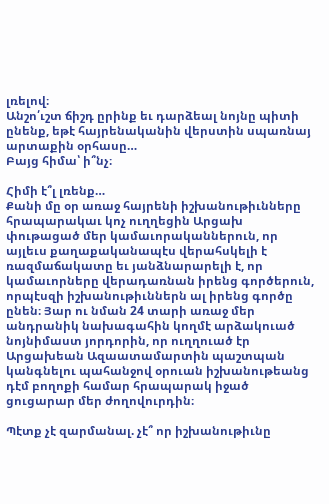լռելով։
Անշո՛ւշտ ճիշդ ըրինք եւ դարձեալ նոյնը պիտի ընենք, եթէ հայրենականին վերստին սպառնայ արտաքին օրհասը…
Բայց հիմա՝ ի՞նչ։

Հիմի է՞լ լռենք…
Քանի մը օր առաջ հայրենի իշխանութիւնները հրապարակաւ կոչ ուղղեցին Արցախ փութացած մեր կամաւորականներուն, որ այլեւս քաղաքականապէս վերահսկելի է ռազմաճակատը եւ յանձնարարելի է, որ կամաւորները վերադառնան իրենց գործերուն, որպէսզի իշխանութիւններն ալ իրենց գործը ընեն։ Յար ու նման 24 տարի առաջ մեր անդրանիկ նախագահին կողմէ արձակուած նոյնիմաստ յորդորին, որ ուղղուած էր Արցախեան Ազաատամարտին պաշտպան կանգնելու պահանջով օրուան իշխանութեանց դէմ բողոքի համար հրապարակ իջած ցուցարար մեր ժողովուրդին։

Պէտք չէ զարմանալ. չէ՞ որ իշխանութիւնը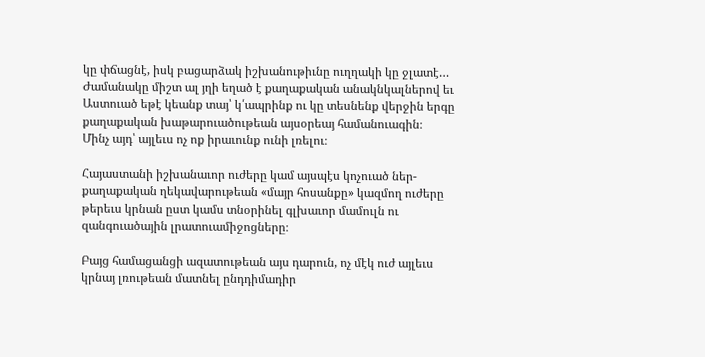կը փճացնէ, իսկ բացարձակ իշխանութիւնը ուղղակի կը ջլատէ…
Ժամանակը միշտ ալ յղի եղած է քաղաքական անակնկալներով եւ Աստուած եթէ կեանք տայ՝ կ՛ապրինք ու կը տեսնենք վերջին երգը քաղաքական խաթարուածութեան այսօրեայ համանուագին։
Մինչ այդ՝ այլեւս ոչ ոք իրաւունք ունի լռելու։

Հայաստանի իշխանաւոր ուժերը կամ այսպէս կոչուած ներ-քաղաքական ղեկավարութեան «մայր հոսանքը» կազմող ուժերը թերեւս կրնան ըստ կամս տնօրինել գլխաւոր մամուլն ու զանգուածային լրատուամիջոցները։

Բայց համացանցի ազատութեան այս դարուն, ոչ մէկ ուժ այլեւս կրնայ լռութեան մատնել ընդդիմադիր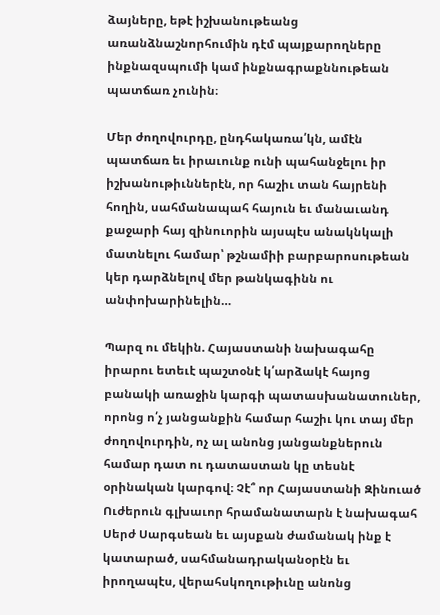ձայները, եթէ իշխանութեանց առանձնաշնորհումին դէմ պայքարողները ինքնազսպումի կամ ինքնագրաքննութեան պատճառ չունին։

Մեր ժողովուրդը, ընդհակառա՛կն, ամէն պատճառ եւ իրաւունք ունի պահանջելու իր իշխանութիւններէն, որ հաշիւ տան հայրենի հողին, սահմանապահ հայուն եւ մանաւանդ քաջարի հայ զինուորին այսպէս անակնկալի մատնելու համար՝ թշնամիի բարբարոսութեան կեր դարձնելով մեր թանկագինն ու անփոխարինելին…

Պարզ ու մեկին. Հայաստանի նախագահը իրարու ետեւէ պաշտօնէ կ՛արձակէ հայոց բանակի առաջին կարգի պատասխանատուներ, որոնց ո՛չ յանցանքին համար հաշիւ կու տայ մեր ժողովուրդին, ոչ ալ անոնց յանցանքներուն համար դատ ու դատաստան կը տեսնէ օրինական կարգով։ Չէ՞ որ Հայաստանի Զինուած Ուժերուն գլխաւոր հրամանատարն է նախագահ Սերժ Սարգսեան եւ այսքան ժամանակ ինք է կատարած, սահմանադրականօրէն եւ իրողապէս, վերահսկողութիւնը անոնց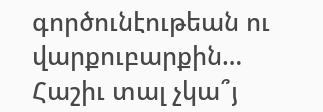գործունէութեան ու վարքուբարքին…
Հաշիւ տալ չկա՞յ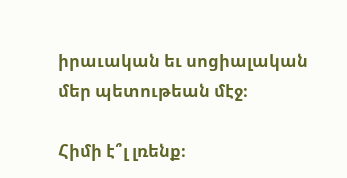իրաւական եւ սոցիալական մեր պետութեան մէջ։

Հիմի է՞լ լռենք։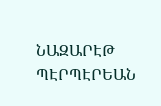ՆԱԶԱՐԷԹ ՊԷՐՊԷՐԵԱՆ